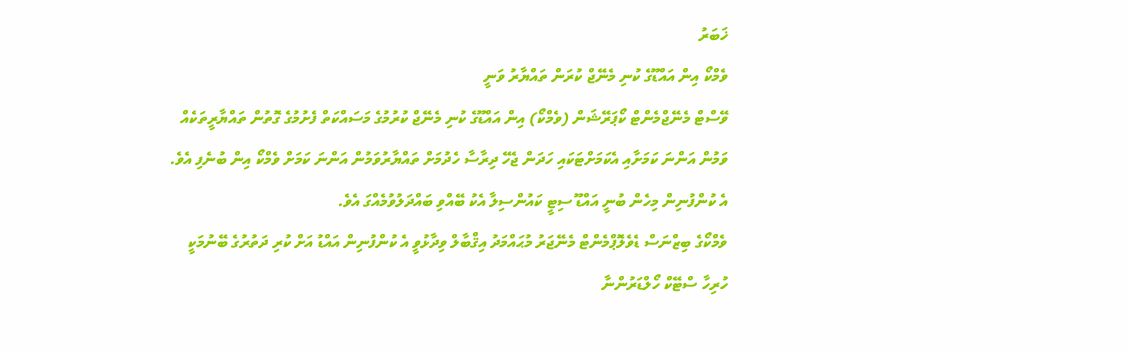ޚަބަރު
ވެމްކޯ އިން އައްޑޫގެ ކުނި މެނޭޖް ކުރަން ތައްޔާރު ވަނީ
ވޭސްޓް މެނޭޖްމެންޓް ކޯޕަރޭޝަން (ވެމްކޯ) އިން އައްޑޫގެ ކުނި މެނޭޖް ކުރުމުގެ މަސައްކަތް ފެށުމުގެ ގޮތުން ތައްޔާރީތަކެއް ވަމުން އަންނަ ކަމަށާއި އެކަމަށްޓަކައި ހަދަން ޖެހޭ ދިރާސާ ހެދުމަށް ތައްޔާރުވަމުން އަންނަ ކަމަށް ވެމްކޯ އިން ބުނެފި އެވެ.
އެ ކުންފުނިން މިހެން ބުނީ އައްޑޫ ސިޓީ ކައުންސިލާ އެކު ބޭއްވި ބައްދަލުވުމެއްގަ އެވެ.
ވެމްކޯގެ ބިޒްނަސް ޑެވެލޮޕްމެންޓް މެނޭޖަރު މުޙައްމަދު އިޤްބާލް ވިދާޅުވީ އެ ކުންފުނިން އައްޑު އަށް ކުރި ދަތުރުގެ ބޭނުމަކީ ހުރިހާ ސްޓޭކް ހޯލްޑަރުންނާ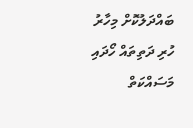ބައްދަލުކޮށް މިހާރު ހުރި ދަތިތައް ހޯދައި މަސައްކަތް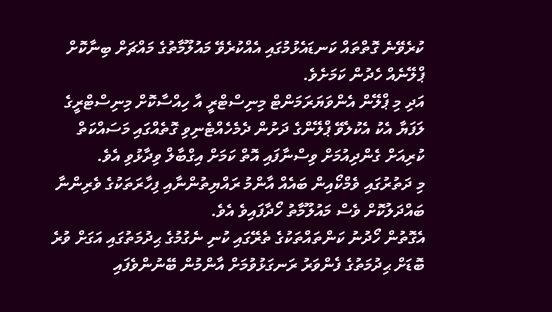ކުރެވޭނެ ގޮތްތައް ކަނޑައެޅުމުގައި އެއްކުރެވޭ މައުލޫމާތުގެ މައްޗަށް ބިނާކޮށް ޕްލޭނެއް ހެދުން ކަމަށެވެ.
އަދި މި ޕްލޭން އެންވަޔަރަމަންޓް މިނިސްޓްރީ އާ ހިއްސާކޮށް މިނިސްޓްރީގެ ލަފަޔާ އެކު އެކުލެވޭ ޕްލޭންގެ ދަށުން ދެމެހެއްޓެނިވި ގޮތެއްގައި މަސައްކަތް ކުރިއަށް ގެންދިއުމަށް ވިސްނާފައި އޮތް ކަމަށް އިގްބާލް ވިދާޅުވި އެވެ.
މި ދަތުރުގައި ވެމްކޯއިން ބައެއް އާންމު ރައްޔިތުންނާއި ފިހާރަތަކުގެ ވެރިންނާ ބައްދަލުކޮށް ވެސް މައުލޫމާތު ހޯދާފައިވެ އެވެ.
އެގޮތުން ހޯދުނު ކަންތައްތަކުގެ ތެރޭގައި ކުނި ނެގުމުގެ ޙިދުމަތުގައި އަގަށް ވުރެ ބޮޑަށް ޙިދުމަތުގެ ފެންވަރު ރަނގަޅުވުމަށް އާންމުން ބޭނުންވެފައި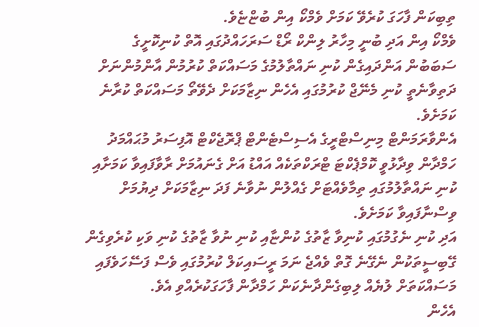ތިބިކަން ފާހަގަ ކުރެވޭ ކަމަށް ވެމްކޯ އިން ބުޏްޏެވެ.
ވެމްކޯ އިން އަދި ބުނީ މިހާރު ލިންކް ރޯޑް ސަރަހައްދުގައި އޮތް ކުނިކޮށީގެ ސަބަބުން އަންދައިގެން ކުނި ނައްތާލުމުގެ މަސައްކަތް ކުރުމުން އާންމުންނަށް ދަތިވާނެތީ ކުނި މެނޭޖް ކުރުމުގައި އެހެން ނިޒާމަކަށް ދެވޭތޯ މަސައްކަތް ކުރާނެ ކަމަށެވެ.
އެންވާރަމަންޓް މިނިސްޓްރީގެ އެސިސްޓެންޓް ޕްރޮޖެކްޓް އޮފިސަރު މުޙައްމަދު ހަމްދާން ވިދާޅުވީ ކޮމްޕެކްޓަ ޓްރަކްތަކެއް އައްޑު އަށް ގެނައުމަށް ރާވާފައިވާ ކަމަށާއި ކުނި ނައްތާލުމުގައި ތިމާވެއްޓަށް ގެއްލުން ނުވާނެ ފަދަ ނިޒާމަކަށް ދިޔުމަށް ވިސްނާފައިވާ ކަމަށެވެ.
އަދި ކުނި ނެގުމުގައި ކުނިވާ ޒާތުގެ ކުންޏާއި ކުނި ނުވާ ޒާތުގެ ކުނި ވަކި ކުރެވިގެން ގޭބިސީތަކުން ނެގޭނެ ގޮތް ވެއްޖެ ނަމަ ރީސައިކަލް ކުރުމުގައި ވެސް ފަސޭހަވެފައި މަސައްކަތަށް ލުޔެއް ލިބިގެންދާނެކަން ހަމްދާން ފާހަގަކުރެއްވި އެވެ.
އެހެން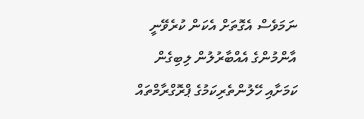ނަމަވެސް އެގޮތަށް އެކަން ކުރެވޭނީ އާންމުންގެ އެއްބާރުލުން ލިބިގެން ކަމަށާއި ހޭލުންތެރިކަމުގެ ޕްރޮގްރާމްތައް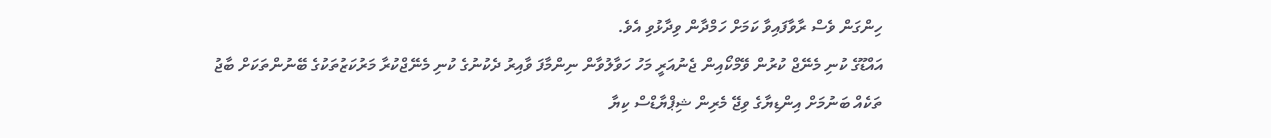ހިންގަން ވެސް ރާވާފައިވާ ކަމަށް ހަމްދާން ވިދާޅުވި އެވެ.
އައްޑޫގެ ކުނި މެނޭޖް ކުރުން ވޭމްކޯއިން ޖެނުއަރީ މަހު ހަވާލުވާން ނިންމާފަ ވާއިރު ދެކުނުގެ ކުނި މެނޭޖްކުރާ މަރުކަޒުތަކުގެ ބޭނުންތަކަށް ބާޖު ތަކެއް ބަނުމަށް އިންޑިޔާގެ ވިޖޭ މެރިން ޝިޕްޔާޑްސް ކިޔާ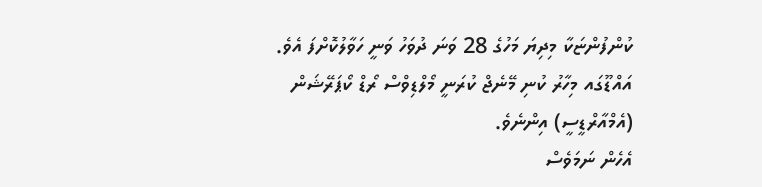ކުންފުންޏަކާ މިދިޔަ މަހުގެ 28 ވަނަ ދުވަހު ވަނީ ހަވާލުކޮށްފަ އެވެ.
އައްޑޫގައ މިހާރު ކުނި މޭނެޖް ކުރަނީ މޯލްޑިވްސް ރޯޑް ކޯޕަރޭޝަން (އެމްއާރްޑީސީ) އިންނެވެ.
އެހެން ނަމަވެސް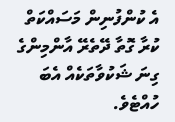އެ ކުންފުނިން މަސައްކަތް ކުރާ ގޮތާ ދޭތެރޭ އާންމިންގެ ގިނަ ޝަކުވާތަކެއް އެބަ ހުއްޓެވެ.